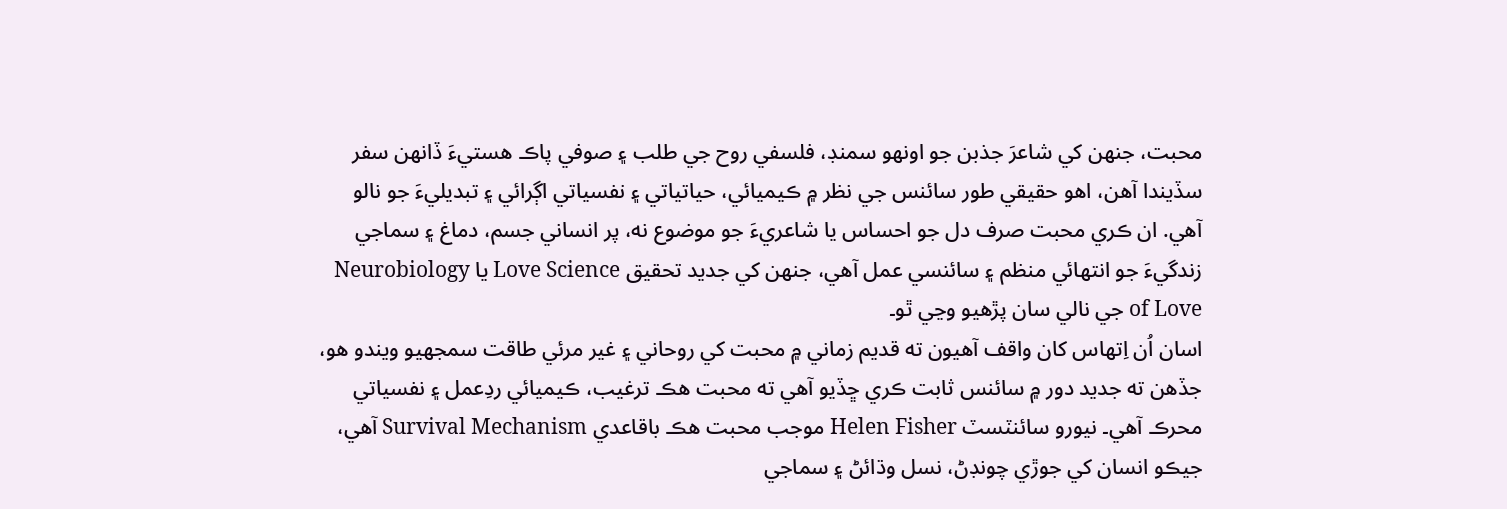محبت، جنهن کي شاعرَ جذبن جو اونهو سمنڊ، فلسفي روح جي طلب ۽ صوفي پاڪ هستيءَ ڏانهن سفر سڏيندا آهن، اهو حقيقي طور سائنس جي نظر ۾ ڪيميائي، حياتياتي ۽ نفسياتي اڳرائي ۽ تبديليءَ جو نالو آهي. ان ڪري محبت صرف دل جو احساس يا شاعريءَ جو موضوع نه، پر انساني جسم، دماغ ۽ سماجي زندگيءَ جو انتهائي منظم ۽ سائنسي عمل آهي، جنهن کي جديد تحقيق Love Science يا Neurobiology of Love جي نالي سان پڙهيو وڃي ٿو۔
اسان اُن اِتهاس کان واقف آهيون ته قديم زماني ۾ محبت کي روحاني ۽ غير مرئي طاقت سمجهيو ويندو هو، جڏهن ته جديد دور ۾ سائنس ثابت ڪري ڇڏيو آهي ته محبت هڪ ترغيب، ڪيميائي ردِعمل ۽ نفسياتي محرڪ آهي۔ نيورو سائنٽسٽ Helen Fisher موجب محبت هڪ باقاعدي Survival Mechanism آهي، جيڪو انسان کي جوڙي چونڊڻ، نسل وڌائڻ ۽ سماجي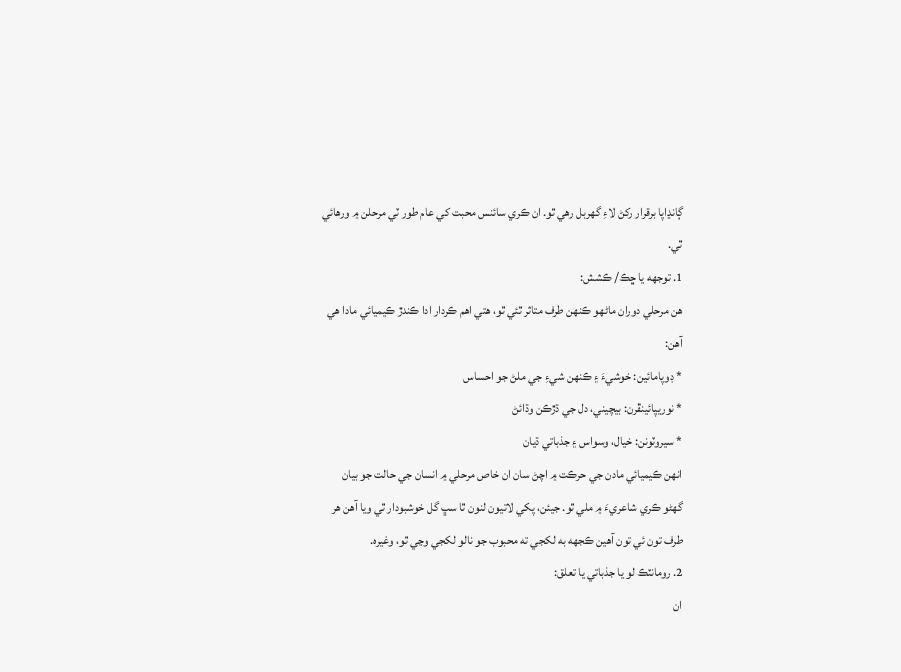ڳانڍاپا برقرار رکڻ لاءِ گهربل رهي ٿو. ان ڪري سائنس محبت کي عام طور ٽي مرحلن ۾ ورهائي ٿي.
1. توجهه يا ڇڪ/ ڪشش:
هن مرحلي دوران ماڻهو ڪنهن طرف متاثر ٿئي ٿو، هتي اهم ڪردار ادا ڪندڙ ڪيميائي مادا هي آهن:
* ڊوپامائين: خوشيءَ ۽ ڪنهن شيءِ جي ملڻ جو احساس
* نوريپائينڦرن: بيچيني، دل جي ڌڙڪن وڌائڻ
* سيروٽونن: خيال، وسواس ۽ جذباتي ڌيان
انهن ڪيميائي مادن جي حرڪت ۾ اچڻ سان ان خاص مرحلي ۾ انسان جي حالت جو بيان گهڻو ڪري شاعريءَ ۾ ملي ٿو. جيئن، پکي لاتيون لنون ٿا سڀ گل خوشبودار ٿي ويا آهن هر طرف تون ئي تون آهين ڪجهه به لکجي ته محبوب جو نالو لکجي وڃي ٿو، وغيره.
2. رومانٽڪ لو يا جذباتي يا تعلق:
ان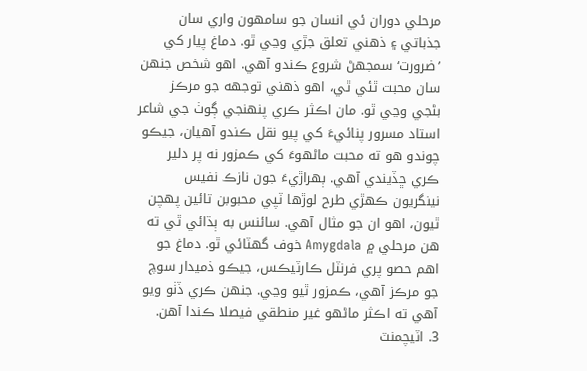مرحلي دوران ئي انسان جو سامهون واري سان جذباتي ۽ ذهني تعلق جڙي وڃي ٿو. دماغ پيار کي ’ضرورت‘ سمجهڻ شروع ڪندو آهي. اهو شخص جنهن سان محبت ٿئي ٿي، اهو ذهني توجهه جو مرڪز بڻجي وڃي ٿو. مان اڪثر ڪري پنهنجي ڳوٺ جي شاعر استاد مسرور پنائيءَ کي پيو نقل ڪندو آهيان، جيڪو چوندو هو ته محبت ماڻهوءَ کي ڪمزور نه پر دلير ڪري ڇڏيندي آهي. ٻهراڙيءَ جون نازڪ نفيس نينگريون ڪهڙي طرح لوڙها ٽپي محبوبن تائين پهچن ٿيون، اهو ان جو مثال آهي. سائنس به ٻڌائي ٿي ته هن مرحلي ۾ Amygdala خوف گهٽائي ٿو. دماغ جو اهم حصو پري فرنٽل ڪارٽيڪس، جيڪو ذميدار سوچ جو مرڪز آهي، ڪمزور ٿيو وڃي. جنهن ڪري ڏٺو ويو آهي ته اڪثر ماڻهو غير منطقي فيصلا ڪندا آهن.
3. اٽيچمنٽ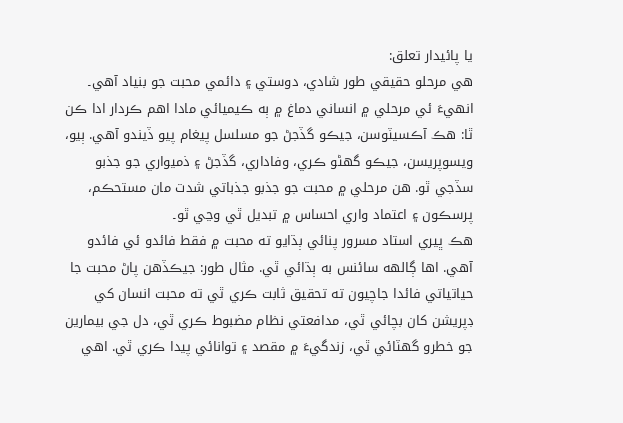يا پائيدار تعلق:
هي مرحلو حقيقي طور شادي، دوستي ۽ دائمي محبت جو بنياد آهي۔ انهيءَ ئي مرحلي ۾ انساني دماغ ۾ ٻه ڪيميائي مادا اهم ڪردار ادا ڪن ٿا: هڪ آڪسيٽوسن، جيڪو گڏجڻ جو مسلسل پيغام پيو ڏيندو آهي. ٻيو، ويسوپريسن، جيڪو گهڻو ڪري، وفاداري، گڏجڻ ۽ ذميواري جو جذبو سڏجي ٿو. هن مرحلي ۾ محبت جو جذبو جذباتي شدت مان مستحڪم، پرسڪون ۽ اعتماد واري احساس ۾ تبديل ٿي وڃي ٿو۔
هڪ ڀيري استاد مسرور پنائي ٻڌايو ته محبت ۾ فقط فائدو ئي فائدو آهي. اها ڳالهه سائنس به ٻڌائي ٿي. مثال طور: جيڪڏهن پاڻ محبت جا حياتياتي فائدا جاچيون ته تحقيق ثابت ڪري ٿي ته محبت انسان کي ڊپريشن کان بچائي ٿي، مدافعتي نظام مضبوط ڪري ٿي، دل جي بيمارين جو خطرو گهٽائي ٿي، زندگيءَ ۾ مقصد ۽ توانائي پيدا ڪري ٿي. اهي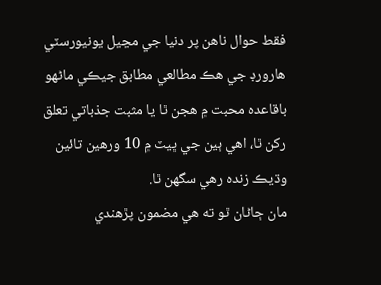فقط حوال ناهن پر دنيا جي مڃيل يونيورسٽي هارورڊ جي هڪ مطالعي مطابق جيڪي ماڻهو باقاعده محبت ۾ هجن ٿا يا مثبت جذباتي تعلق رکن ٿا، اهي ٻين جي ڀيٽ ۾ 10 ورهين تائين وڌيڪ زنده رهي سگهن ٿا.
مان ڄاڻان ٿو ته هي مضمون پڙهندي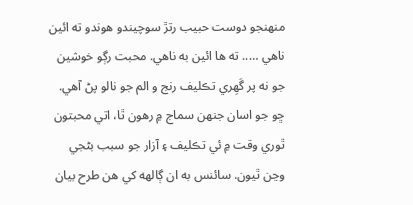منهنجو دوست حبيب رتڙ سوچيندو هوندو ته ائين ناهي ….. ته ها ائين به ناهي. محبت رڳو خوشين جو نه پر گَهِري تڪليف رنج و الم جو نالو پڻ آهي. ڇو جو اسان جنهن سماج ۾ رهون ٿا، اتي محبتون ٿوري وقت ۾ ئي تڪليف ۽ آزار جو سبب بڻجي وڃن ٿيون. سائنس به ان ڳالهه کي هن طرح بيان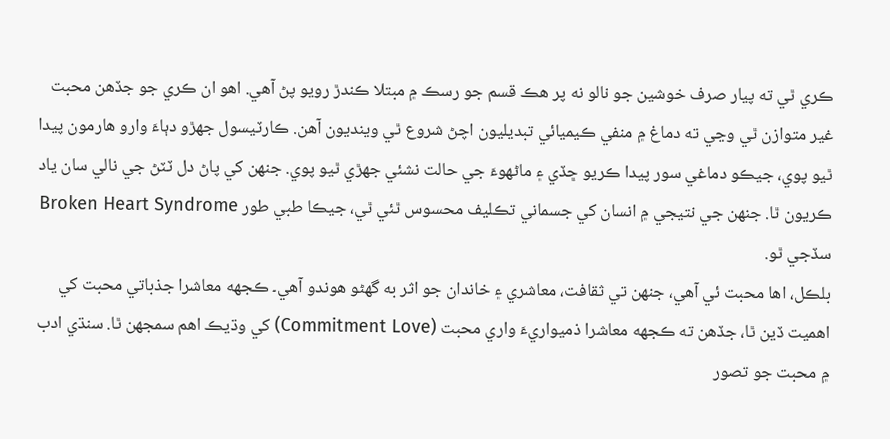ڪري ٿي ته پيار صرف خوشين جو نالو نه پر هڪ قسم جو رسڪ ۾ مبتلا ڪندڙ رويو پڻ آهي. اهو ان ڪري جو جڏهن محبت غير متوازن ٿي وڃي ته دماغ ۾ منفي ڪيميائي تبديليون اچڻ شروع ٿي وينديون آهن. ڪارٽيسول جهڙو دٻاءَ وارو هارمون پيدا ٿيو پوي، جيڪو دماغي سور پيدا ڪريو ڇڏي ۽ ماڻهوءَ جي حالت نشئي جهڙي ٿيو پوي. جنهن کي پاڻ دل ٽٽڻ جي نالي سان ياد ڪريون ٿا. جنهن جي نتيجي ۾ انسان کي جسماني تڪليف محسوس ٿئي ٿي، جيڪا طبي طور Broken Heart Syndrome سڏجي ٿو.
بلڪل، اها محبت ئي آهي، جنهن تي ثقافت، معاشري ۽ خاندان جو اثر به گهڻو هوندو آهي۔ ڪجهه معاشرا جذباتي محبت کي اهميت ڏين ٿا، جڏهن ته ڪجهه معاشرا ذميواريءَ واري محبت (Commitment Love) کي وڌيڪ اهم سمجهن ٿا. سنڌي ادب ۾ محبت جو تصور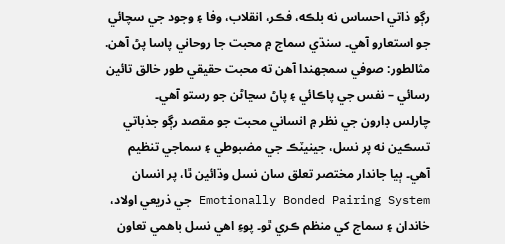رڳو ذاتي احساس نه بلڪه، فڪر، انقلاب، وفا ۽ وجود جي سچائي جو استعارو آهي۔ سنڌي سماج ۾ محبت جا روحاني پاسا پڻ آهن. مثالطور: صوفي سمجهندا آهن ته محبت حقيقي طور خالق تائين رسائي – نفس جي پاڪائي ۽ پاڻ سڃاڻن جو رستو آهي۔
چارلس ڊارون جي نظر ۾ انساني محبت جو مقصد رڳو جذباتي تسڪين نه پر نسل، جينيٽڪ جي مضبوطي ۽ سماجي تنظيم آهي۔ ٻيا جاندار مختصر تعلق سان نسل وڌائين ٿا، پر انسان Emotionally Bonded Pairing System جي ذريعي اولاد، خاندان ۽ سماج کي منظم ڪري ٿو۔ پوءِ اهي نسل باهمي تعاون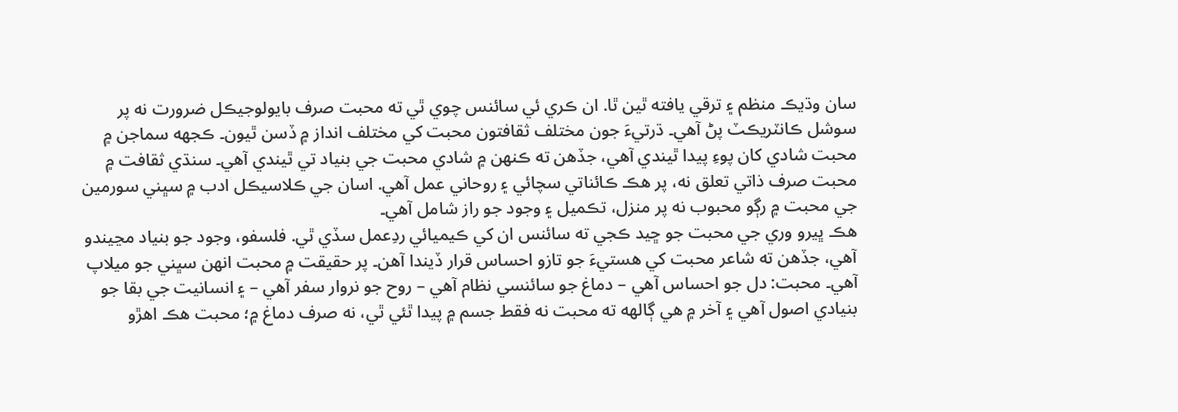سان وڌيڪ منظم ۽ ترقي يافته ٿين ٿا. ان ڪري ئي سائنس چوي ٿي ته محبت صرف بايولوجيڪل ضرورت نه پر سوشل ڪانٽريڪٽ پڻ آهي۔ ڌرتيءَ جون مختلف ثقافتون محبت کي مختلف انداز ۾ ڏسن ٿيون۔ ڪجهه سماجن ۾ محبت شادي کان پوءِ پيدا ٿيندي آهي، جڏهن ته ڪنهن ۾ شادي محبت جي بنياد تي ٿيندي آهي۔ سنڌي ثقافت ۾ محبت صرف ذاتي تعلق نه، پر هڪ ڪائناتي سچائي ۽ روحاني عمل آهي. اسان جي ڪلاسيڪل ادب ۾ سڀني سورمين جي محبت ۾ رڳو محبوب نه پر منزل، تڪميل ۽ وجود جو راز شامل آهي۔
هڪ ڀيرو وري جي محبت جو ڇيد ڪجي ته سائنس ان کي ڪيميائي ردِعمل سڏي ٿي. فلسفو، وجود جو بنياد مڃيندو آهي، جڏهن ته شاعر محبت کي هستيءَ جو تازو احساس قرار ڏيندا آهن۔ پر حقيقت ۾ محبت انهن سڀني جو ميلاپ آهي۔ محبت: دل جو احساس آهي – دماغ جو سائنسي نظام آهي – روح جو نروار سفر آهي – ۽ انسانيت جي بقا جو بنيادي اصول آهي ۽ آخر ۾ هي ڳالهه ته محبت نه فقط جسم ۾ پيدا ٿئي ٿي، نه صرف دماغ ۾؛ محبت هڪ اهڙو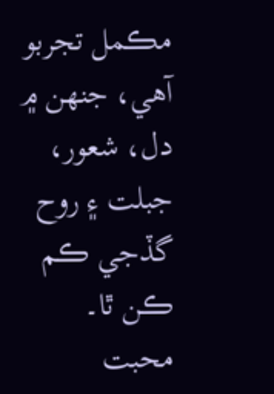مڪمل تجربو آهي، جنهن ۾ دل، شعور، جبلت ۽ روح گڏجي ڪم ڪن ٿا۔ محبت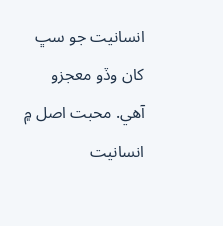انسانيت جو سڀ کان وڏو معجزو آهي. محبت اصل ۾ انسانيت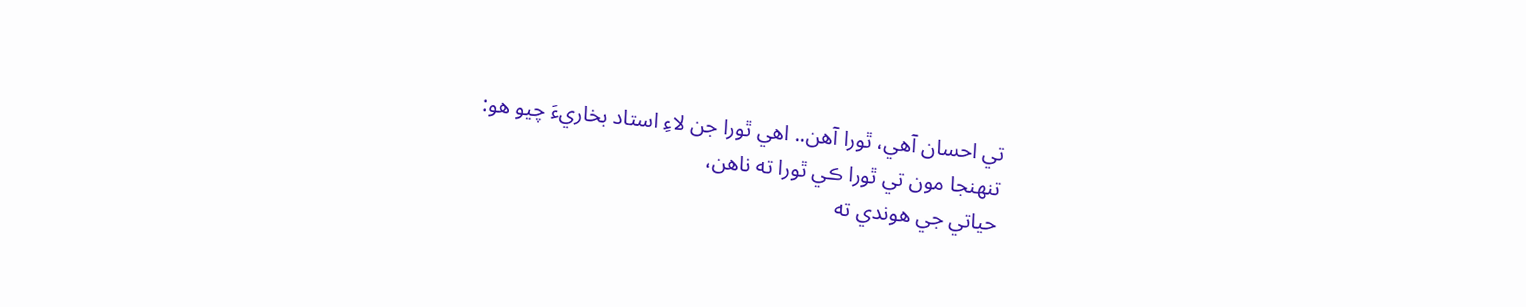تي احسان آهي، ٿورا آهن.. اهي ٿورا جن لاءِ استاد بخاريءَ چيو هو:
تنهنجا مون تي ٿورا ڪي ٿورا ته ناهن،
حياتي جي هوندي ته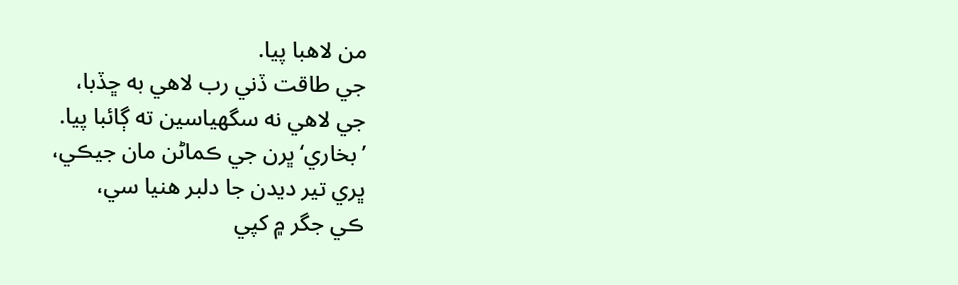من لاهبا پيا.
جي طاقت ڏني رب لاهي به ڇڏبا،
جي لاهي نه سگهياسين ته ڳائبا پيا.
’بخاري‘ ڀرن جي ڪماڻن مان جيڪي،
ڀري تير ديدن جا دلبر هنيا سي،
ڪي جگر ۾ کپي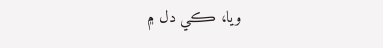ويا، ڪي دل ۾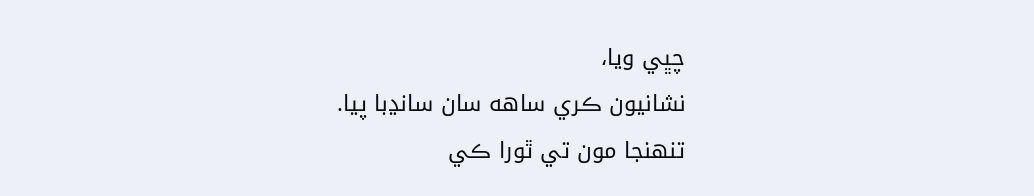چڀي ويا،
نشانيون ڪري ساهه سان سانڍبا پيا.
تنهنجا مون تي ٿورا ڪي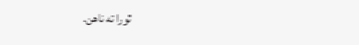ٿورا ته ناهن.